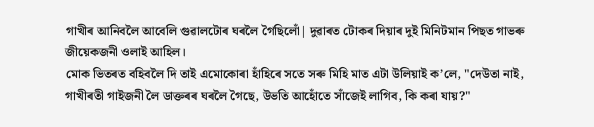গাখীৰ আনিবলৈ আবেলি গুৱালটোৰ ঘৰলৈ গৈছিলোঁ| দুৱাৰত টোকৰ দিয়াৰ দুই মিনিটমান পিছত গাভৰু জীয়েকজনী ওলাই আহিল।
মোক ভিতৰত বহিবলৈ দি তাই এমোকোৰা হাঁহিৰে সতে সৰু মিহি মাত এটা উলিয়াই ক’লে, "দেউতা নাই, গাখীৰতী গাইজনী লৈ ডাক্তৰৰ ঘৰলৈ গৈছে, উভতি আহোঁতে সাঁজেই লাগিব, কি কৰা যায়?"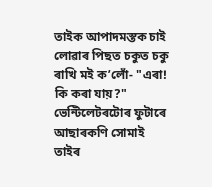তাইক আপাদমস্তক চাই লোৱাৰ পিছত চকুত চকু ৰাখি মই ক’লোঁ- "এৰা! কি কৰা যায়?"
ভেন্টিলেটৰটোৰ ফুটাৰে আছাৰকণি সোমাই তাইৰ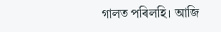গালত পৰিলহি। আজি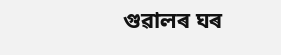গুৱালৰ ঘৰ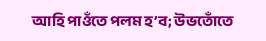আহি পাওঁতে পলম হ’ব; উভতোঁতে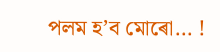পলম হ’ব মোৰো... !